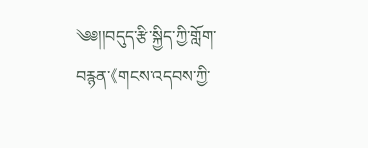༄༅།།བདུད་རྩི་སྐྱིད་ཀྱི་གློག་བརྙན་《གངས་འདབས་ཀྱི་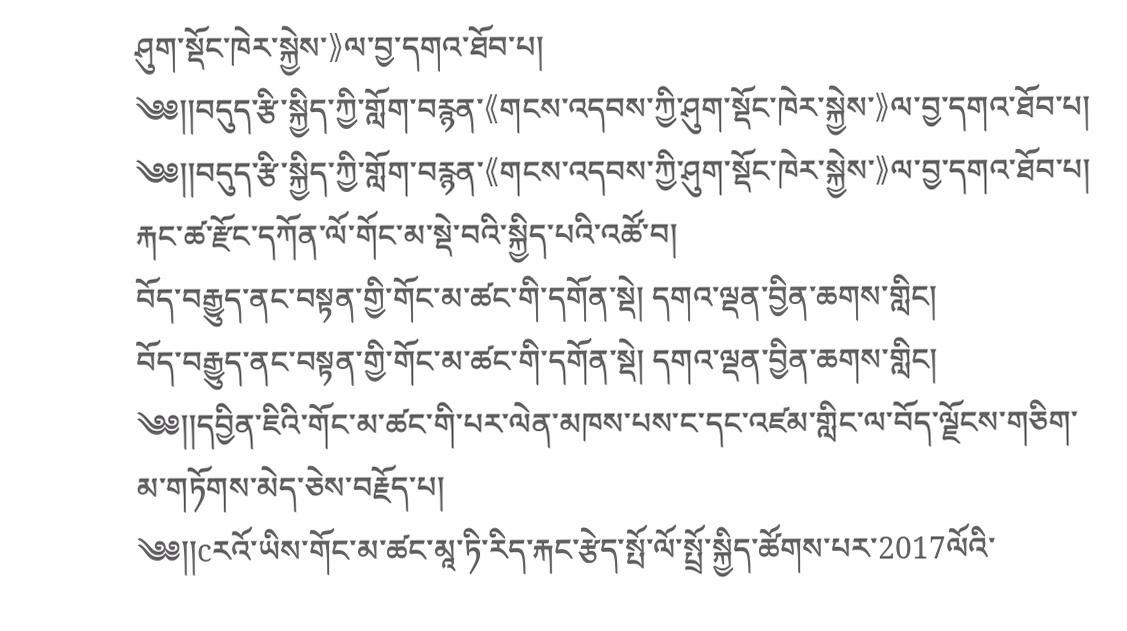ཤུག་སྡོང་ཁེར་སྐྱེས་》ལ་བྱ་དགའ་ཐོབ་པ།
༄༅།།བདུད་རྩི་སྐྱིད་ཀྱི་གློག་བརྙན་《གངས་འདབས་ཀྱི་ཤུག་སྡོང་ཁེར་སྐྱེས་》ལ་བྱ་དགའ་ཐོབ་པ།
༄༅།།བདུད་རྩི་སྐྱིད་ཀྱི་གློག་བརྙན་《གངས་འདབས་ཀྱི་ཤུག་སྡོང་ཁེར་སྐྱེས་》ལ་བྱ་དགའ་ཐོབ་པ།
རྐང་ཚ་རྫོང་དཀོན་ལོ་གོང་མ་སྡེ་བའི་སྐྱིད་པའི་འཚོ་བ།
བོད་བརྒྱུད་ནང་བསྟན་གྱི་གོང་མ་ཚང་གི་དགོན་སྡེ། དགའ་ལྡན་བྱིན་ཆགས་གླིང།
བོད་བརྒྱུད་ནང་བསྟན་གྱི་གོང་མ་ཚང་གི་དགོན་སྡེ། དགའ་ལྡན་བྱིན་ཆགས་གླིང།
༄༅།།དབྱིན་ཇིའི་གོང་མ་ཚང་གི་པར་ལེན་མཁས་པས་ང་དང་འཛམ་གླིང་ལ་བོད་ལྗོངས་གཅིག་མ་གཏོགས་མེད་ཅེས་བརྗོད་པ།
༄༅།།cརའོ་ཡིས་གོང་མ་ཚང་མཱ་ཏི་རིད་རྐང་རྩེད་སྤོ་ལོ་སྤྲོ་སྐྱིད་ཚོགས་པར་2017ལོའི་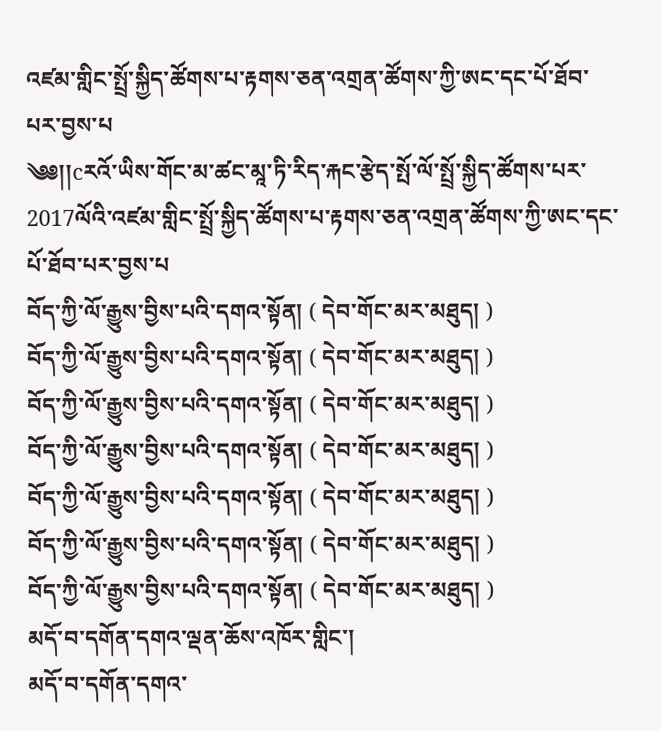འཛམ་གླིང་སྤྲོ་སྐྱིད་ཚོགས་པ་རྟགས་ཅན་འགྲན་ཚོགས་ཀྱི་ཨང་དང་པོ་ཐོབ་པར་བྱས་པ
༄༅།།cརའོ་ཡིས་གོང་མ་ཚང་མཱ་ཏི་རིད་རྐང་རྩེད་སྤོ་ལོ་སྤྲོ་སྐྱིད་ཚོགས་པར་2017ལོའི་འཛམ་གླིང་སྤྲོ་སྐྱིད་ཚོགས་པ་རྟགས་ཅན་འགྲན་ཚོགས་ཀྱི་ཨང་དང་པོ་ཐོབ་པར་བྱས་པ
བོད་ཀྱི་ལོ་རྒྱུས་བྱིས་པའི་དགའ་སྟོན། ( དེབ་གོང་མར་མཐུད། )
བོད་ཀྱི་ལོ་རྒྱུས་བྱིས་པའི་དགའ་སྟོན། ( དེབ་གོང་མར་མཐུད། )
བོད་ཀྱི་ལོ་རྒྱུས་བྱིས་པའི་དགའ་སྟོན། ( དེབ་གོང་མར་མཐུད། )
བོད་ཀྱི་ལོ་རྒྱུས་བྱིས་པའི་དགའ་སྟོན། ( དེབ་གོང་མར་མཐུད། )
བོད་ཀྱི་ལོ་རྒྱུས་བྱིས་པའི་དགའ་སྟོན། ( དེབ་གོང་མར་མཐུད། )
བོད་ཀྱི་ལོ་རྒྱུས་བྱིས་པའི་དགའ་སྟོན། ( དེབ་གོང་མར་མཐུད། )
བོད་ཀྱི་ལོ་རྒྱུས་བྱིས་པའི་དགའ་སྟོན། ( དེབ་གོང་མར་མཐུད། )
མདོ་བ་དགོན་དགའ་ལྡན་ཆོས་འཁོར་གླིང་།
མདོ་བ་དགོན་དགའ་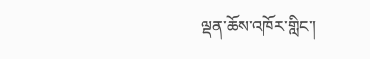ལྡན་ཆོས་འཁོར་གླིང་།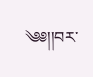༄༅།།བར་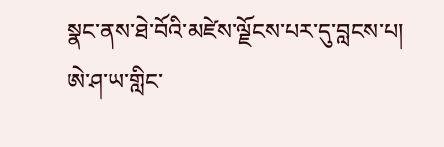སྣང་ནས་ཐེ་བོའི་མཛེས་ལྗོངས་པར་དུ་བླངས་པ།
ཨེ་ཤ་ཡ་གླིང་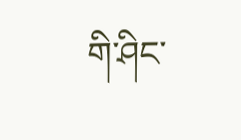གི་ཤིང་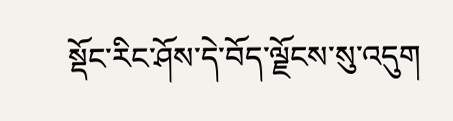སྡོང་རིང་ཤོས་དེ་བོད་ལྗོངས་སུ་འདུག